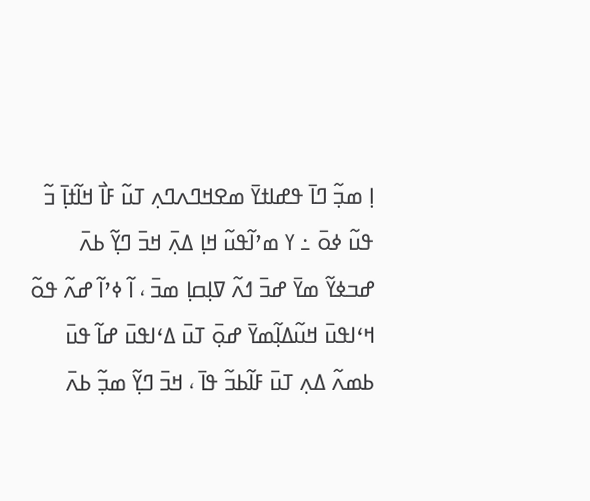ߊ߲ ߘߏ߲߬ ߣߊ߫ ߟߝߊߙߌ߫ ߘߐߞߣߍߣߍ߲ ߠߎ߬ ߓߊ߯ ߞߊ߬ߙߊ߲߫ ߏ߬ ߟߎ߬ ߦߋ߫ ߸ ߌ ߘߴߊ߬ߟߎ߬ ߞߊ߲ ߡߍ߲߫ ߞߏ߫ ߣߌ߲߬ ߕߍ߫ ߝߏߦߌ߬ ߘߌ߫ ߝߏ߫ ߗߍ߬ ߜߊ߲ߛߊ߲ ߘߏ߫ ، ߊ߬ ߦߴߊ߬ ߝߍ߬ ߟߋ߬ ߞߵߊߟߎ߫ ߞߎ߬ߡߊ߲߬ߘߌ߫ ߝߋ߲߫ ߠߎ߫ ߡߵߊߟߎ߫ ߝߊ߬ ߟߎ߫ ߕߘߍ߬ ߡߍ߲ ߠߎ߫ ߓߊ߬ߕߏ߬ ߟߊ߫ ، ߞߏ߫ ߣߌ߲߬ ߘߏ߲߬ ߕߍ߫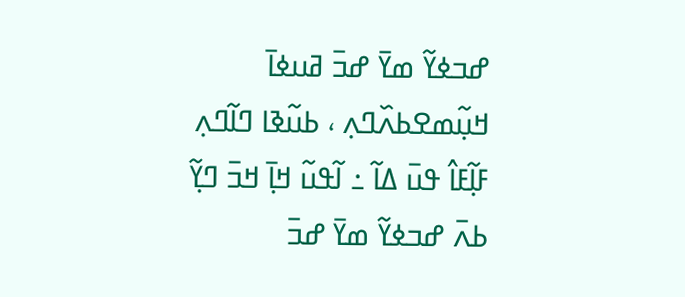ߝߏߦߌ߬ ߘߌ߫ ߝߏ߫ ߥߎߦߊ߫ ߞߎ߲߬ߘߐߕߍ߰ߣߍ߲ ، ߕߎ߬ߢߊ ߣߊ߬ߣߍ߲ ߓߊ߲߬ߓߊ߮ ߟߎ߫ ߡߊ߬ ߸ ߊ߬ߟߎ߬ ߞߊ߲߫ ߞߏ߫ ߣߌ߲߬ ߕߍ߫ ߝߏߦߌ߬ ߘߌ߫ ߝߏ߫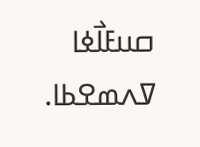ߛߎߓߊ߯ߦߊ ߜߍߘߐߕߊ.